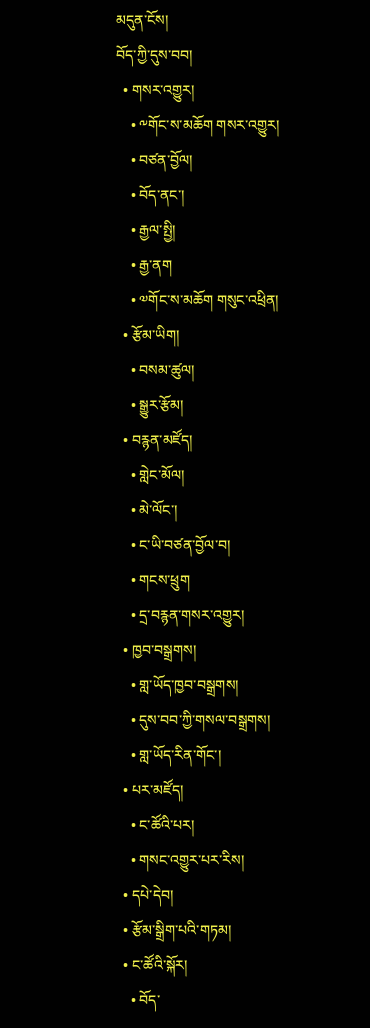མདུན་ངོས།
བོད་ཀྱི་དུས་བབ།
  • གསར་འགྱུར།
    • ༸གོང་ས་མཆོག གསར་འགྱུར།
    • བཙན་བྱོལ།
    • བོད་ནང་།
    • རྒྱལ་སྤྱི།
    • རྒྱ་ནག
    • ༧གོང་ས་མཆོག གསུང་འཕྲིན།
  • རྩོམ་ཡིག།
    • བསམ་ཚུལ།
    • སྒྱུར་རྩོམ།
  • བརྙན་མཛོད།
    • གླེང་མོལ།
    • མེ་ལོང་།
    • ང་ཡི་བཙན་བྱོལ་བ།
    • གངས་ཕྲུག
    • དྲ་བརྙན་གསར་འགྱུར།
  • ཁྱབ་བསྒྲགས།
    • གླ་ཡོད་ཁྱབ་བསྒྲགས།
    • དུས་བབ་ཀྱི་གསལ་བསྒྲགས།
    • གླ་ཡོད་རིན་གོང་།
  • པར་མཛོད།
    • ང་ཚོའི་པར།
    • གསང་འགྱུར་པར་རིས།
  • དཔེ་དེབ།
  • རྩོམ་སྒྲིག་པའི་གཏམ།
  • ང་ཚོའི་སྐོར།
    • བོད་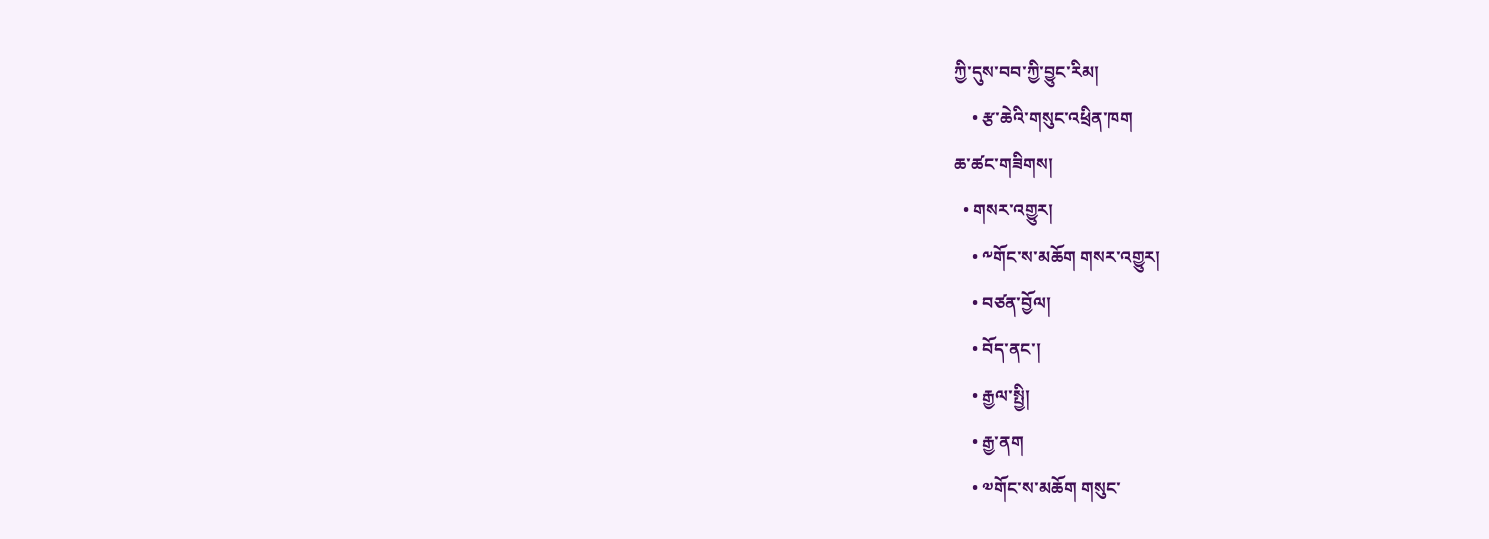ཀྱི་དུས་བབ་ཀྱི་བྱུང་རིམ།
    • རྩ་ཆེའི་གསུང་འཕྲིན་ཁག
ཆ་ཚང་གཟིགས།
  • གསར་འགྱུར།
    • ༸གོང་ས་མཆོག གསར་འགྱུར།
    • བཙན་བྱོལ།
    • བོད་ནང་།
    • རྒྱལ་སྤྱི།
    • རྒྱ་ནག
    • ༧གོང་ས་མཆོག གསུང་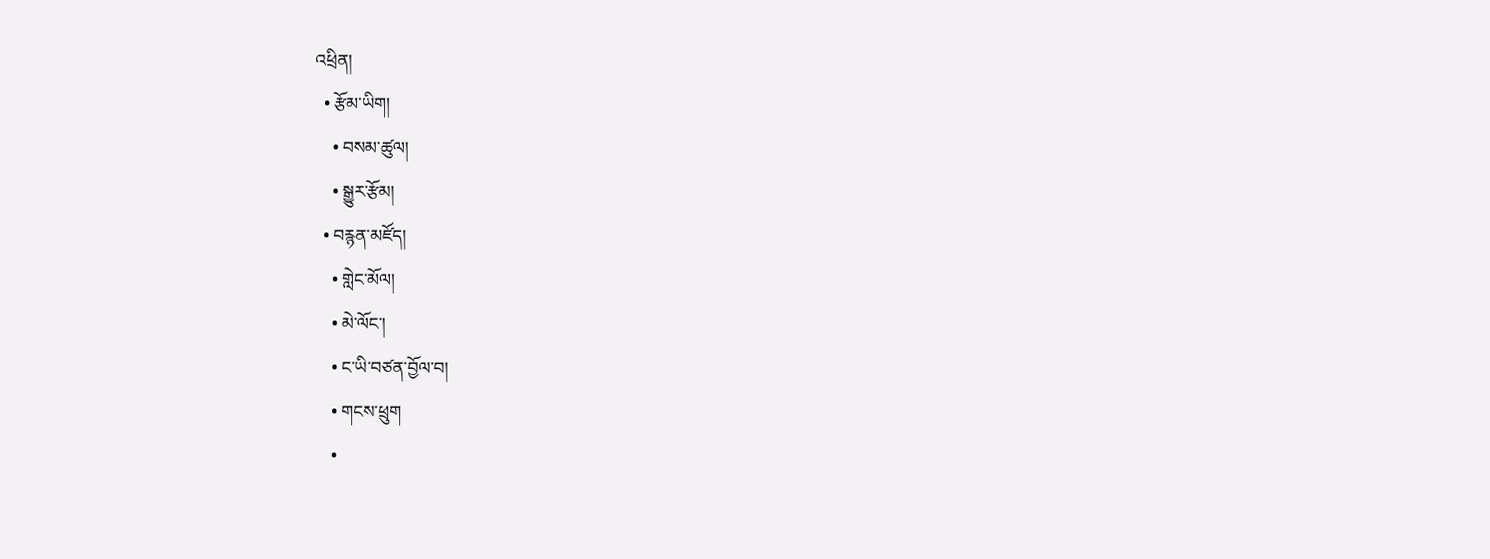འཕྲིན།
  • རྩོམ་ཡིག།
    • བསམ་ཚུལ།
    • སྒྱུར་རྩོམ།
  • བརྙན་མཛོད།
    • གླེང་མོལ།
    • མེ་ལོང་།
    • ང་ཡི་བཙན་བྱོལ་བ།
    • གངས་ཕྲུག
    •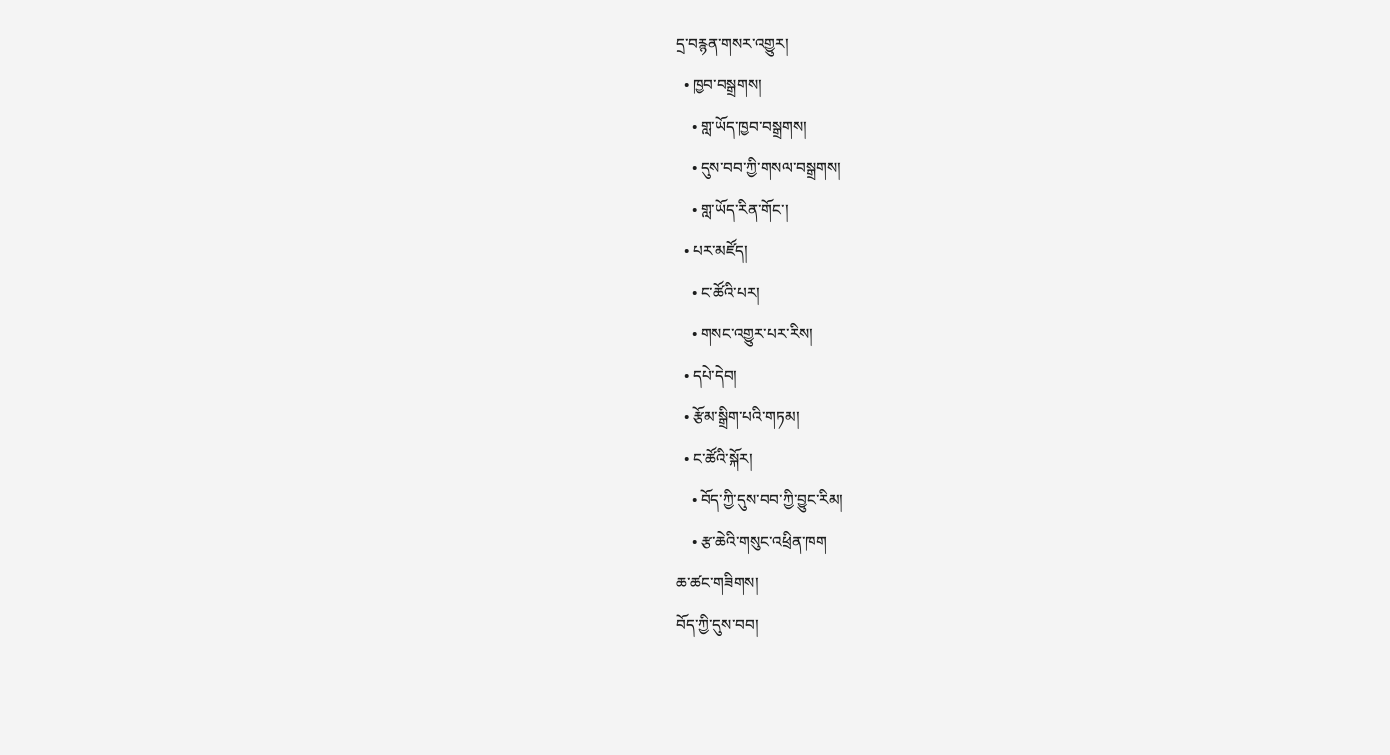དྲ་བརྙན་གསར་འགྱུར།
  • ཁྱབ་བསྒྲགས།
    • གླ་ཡོད་ཁྱབ་བསྒྲགས།
    • དུས་བབ་ཀྱི་གསལ་བསྒྲགས།
    • གླ་ཡོད་རིན་གོང་།
  • པར་མཛོད།
    • ང་ཚོའི་པར།
    • གསང་འགྱུར་པར་རིས།
  • དཔེ་དེབ།
  • རྩོམ་སྒྲིག་པའི་གཏམ།
  • ང་ཚོའི་སྐོར།
    • བོད་ཀྱི་དུས་བབ་ཀྱི་བྱུང་རིམ།
    • རྩ་ཆེའི་གསུང་འཕྲིན་ཁག
ཆ་ཚང་གཟིགས།
བོད་ཀྱི་དུས་བབ།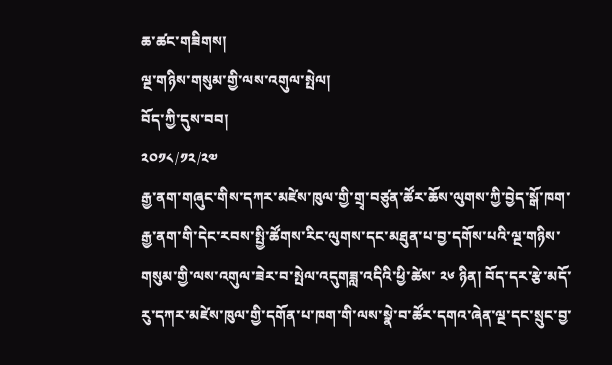ཆ་ཚང་གཟིགས།
ལྔ་གཉིས་གསུམ་གྱི་ལས་འགུལ་སྤེལ།
བོད་ཀྱི་དུས་བབ།
༢༠༡༨/༡༢/༢༧
རྒྱ་ནག་གཞུང་གིས་དཀར་མཛེས་ཁུལ་གྱི་གྲྭ་བཙུན་ཚོར་ཆོས་ལུགས་ཀྱི་བྱེད་སྒོ་ཁག་རྒྱ་ནག་གི་དེང་རབས་སྤྱི་ཚོགས་རིང་ལུགས་དང་མཐུན་པ་བྱ་དགོས་པའི་ལྔ་གཉིས་གསུམ་གྱི་ལས་འགུལ་ཟེར་བ་སྤེལ་འདུགཟླ་འདིའི་ཕྱི་ཚེས་ ༢༦ ཉིན། བོད་དར་རྩེ་མདོ་རུ་དཀར་མཛེས་ཁུལ་གྱི་དགོན་པ་ཁག་གི་ལས་སྣེ་བ་ཚོར་དགའ་ཞེན་ལྔ་དང་སྲུང་བྱ་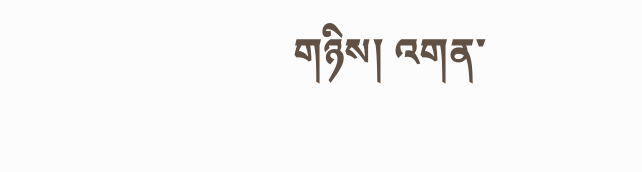གཉིས། འགན་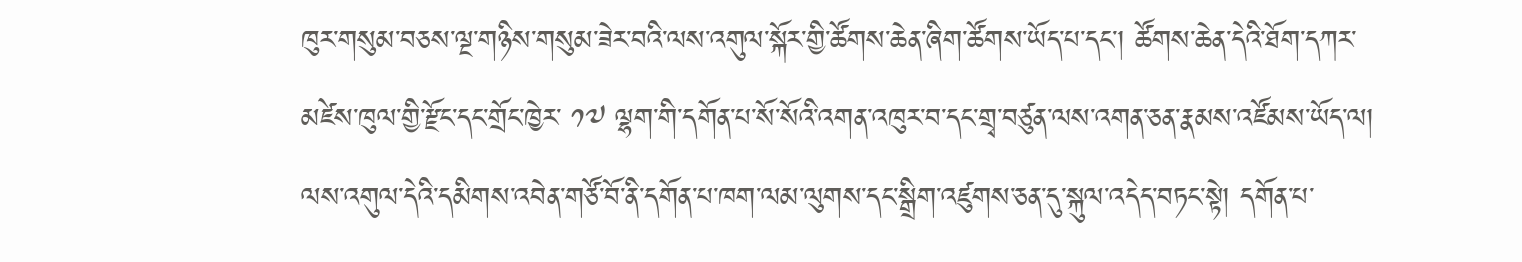ཁུར་གསུམ་བཅས་ལྔ་གཉིས་གསུམ་ཟེར་བའི་ལས་འགུལ་སྐོར་གྱི་ཚོགས་ཆེན་ཞིག་ཚོགས་ཡོད་པ་དང་། ཚོགས་ཆེན་དེའི་ཐོག་དཀར་མཛེས་ཁུལ་གྱི་རྫོང་དང་གྲོང་ཁྱེར་ ༡༧ ལྷག་གི་དགོན་པ་སོ་སོའི་འགན་འཁུར་བ་དང་གྲྭ་བཙུན་ལས་འགན་ཅན་རྣམས་འཛོམས་ཡོད་ལ། ལས་འགུལ་དེའི་དམིགས་འབེན་གཙོ་བོ་ནི་དགོན་པ་ཁག་ལམ་ལུགས་དང་སྒྲིག་འཛུགས་ཅན་དུ་སྐུལ་འདེད་བཏང་སྟེ། དགོན་པ་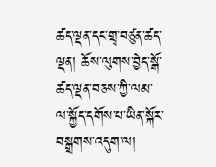ཚད་ལྡན་དང་གྲྭ་བཙུན་ཚད་ལྡན། ཆོས་ལུགས་བྱེད་སྒོ་ཚད་ལྡན་བཅས་ཀྱི་ལམ་ལ་སྐྱོད་དགོས་པ་ཡིན་སྐོར་བསྒྲགས་འདུག་ལ།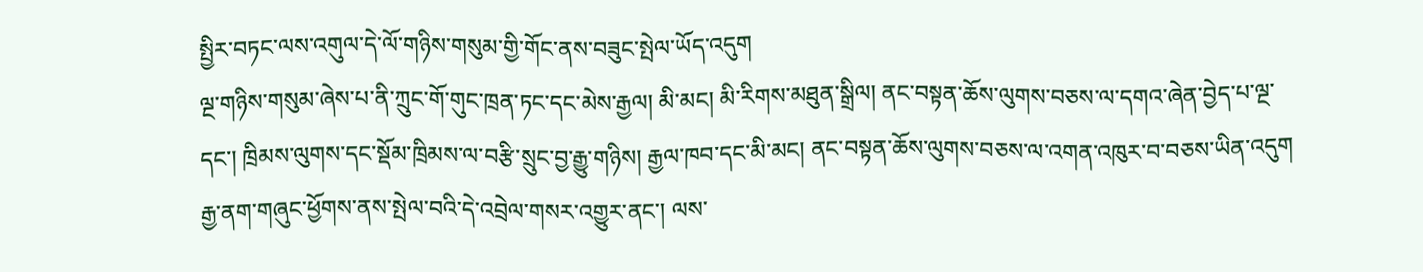སྤྱིར་བཏང་ལས་འགུལ་དེ་ལོ་གཉིས་གསུམ་གྱི་གོང་ནས་བཟུང་སྤེལ་ཡོད་འདུག
ལྔ་གཉིས་གསུམ་ཞེས་པ་ནི་ཀྲུང་གོ་གུང་ཁྲན་ཏང་དང་མེས་རྒྱལ། མི་མང། མི་རིགས་མཐུན་སྒྲིལ། ནང་བསྟན་ཆོས་ལུགས་བཅས་ལ་དགའ་ཞེན་བྱེད་པ་ལྔ་དང་། ཁྲིམས་ལུགས་དང་སྡོམ་ཁྲིམས་ལ་བརྩི་སྲུང་བྱ་རྒྱུ་གཉིས། རྒྱལ་ཁབ་དང་མི་མང། ནང་བསྟན་ཆོས་ལུགས་བཅས་ལ་འགན་འཁུར་བ་བཅས་ཡིན་འདུག
རྒྱ་ནག་གཞུང་ཕྱོགས་ནས་སྤེལ་བའི་དེ་འབྲེལ་གསར་འགྱུར་ནང་། ལས་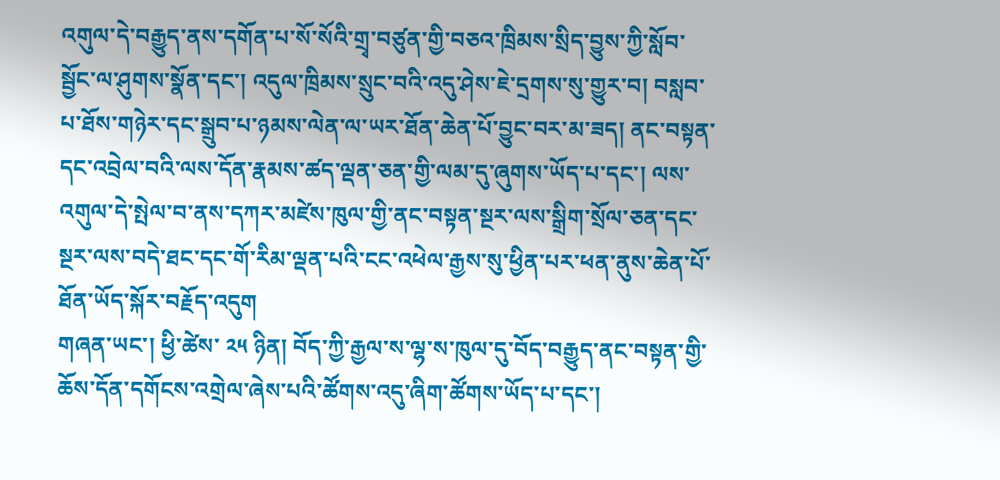འགུལ་དེ་བརྒྱུད་ནས་དགོན་པ་སོ་སོའི་གྲྭ་བཙུན་གྱི་བཅའ་ཁྲིམས་སྲིད་བྱུས་ཀྱི་སློབ་སྦྱོང་ལ་ཤུགས་སྣོན་དང་། འདུལ་ཁྲིམས་སྲུང་བའི་འདུ་ཤེས་ཇེ་དྲགས་སུ་གྱུར་བ། བསླབ་པ་ཐོས་གཉེར་དང་སྒྲུབ་པ་ཉམས་ལེན་ལ་ཡར་ཐོན་ཆེན་པོ་བྱུང་བར་མ་ཟད། ནང་བསྟན་དང་འབྲེལ་བའི་ལས་དོན་རྣམས་ཚད་ལྡན་ཅན་གྱི་ལམ་དུ་ཞུགས་ཡོད་པ་དང་། ལས་འགུལ་དེ་སྤེལ་བ་ནས་དཀར་མཛེས་ཁུལ་གྱི་ནང་བསྟན་སྔར་ལས་སྒྲིག་སྲོལ་ཅན་དང་སྔར་ལས་བདེ་ཐང་དང་གོ་རིམ་ལྡན་པའི་ངང་འཕེལ་རྒྱས་སུ་ཕྱིན་པར་ཕན་ནུས་ཆེན་པོ་ཐོན་ཡོད་སྐོར་བརྗོད་འདུག
གཞན་ཡང་། ཕྱི་ཚེས་ ༢༥ ཉིན། བོད་ཀྱི་རྒྱལ་ས་ལྷ་ས་ཁུལ་དུ་བོད་བརྒྱུད་ནང་བསྟན་གྱི་ཆོས་དོན་དགོངས་འགྲེལ་ཞེས་པའི་ཚོགས་འདུ་ཞིག་ཚོགས་ཡོད་པ་དང་།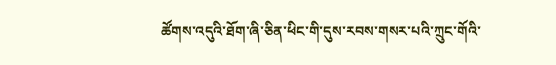ཚོགས་འདུའི་ཐོག་ཞི་ཅིན་ཕིང་གི་དུས་རབས་གསར་པའི་ཀྲུང་གོའི་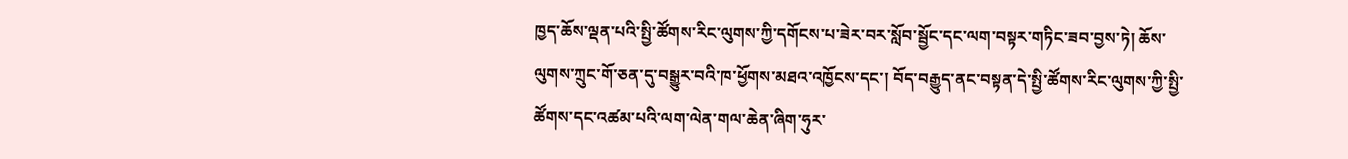ཁྱད་ཆོས་ལྡན་པའི་སྤྱི་ཚོགས་རིང་ལུགས་ཀྱི་དགོངས་པ་ཟེར་བར་སློབ་སྦྱོང་དང་ལག་བསྟར་གཏིང་ཟབ་བྱས་ཏེ། ཆོས་ལུགས་ཀྲུང་གོ་ཅན་དུ་བསྒྱུར་བའི་ཁ་ཕྱོགས་མཐའ་འཁྱོངས་དང་། བོད་བརྒྱུད་ནང་བསྟན་དེ་སྤྱི་ཚོགས་རིང་ལུགས་ཀྱི་སྤྱི་ཚོགས་དང་འཚམ་པའི་ལག་ལེན་གལ་ཆེན་ཞིག་ཧུར་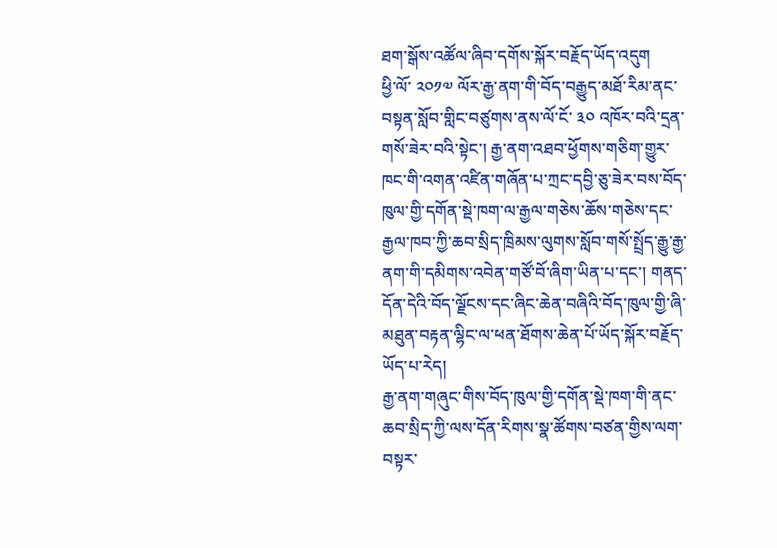ཐག་སྒོས་འཚོལ་ཞིབ་དགོས་སྐོར་བརྗོད་ཡོད་འདུག
ཕྱི་ལོ་ ༢༠༡༧ ལོར་རྒྱ་ནག་གི་བོད་བརྒྱུད་མཐོ་རིམ་ནང་བསྟན་སློབ་གླིང་བཙུགས་ནས་ལོ་ངོ་ ༣༠ འཁོར་བའི་དྲན་གསོ་ཟེར་བའི་སྟེང་། རྒྱ་ནག་འཐབ་ཕྱོགས་གཅིག་གྱུར་ཁང་གི་འགན་འཛིན་གཞོན་པ་ཀྲང་དབྱི་ཅུ་ཟེར་བས་བོད་ཁུལ་གྱི་དགོན་སྡེ་ཁག་ལ་རྒྱལ་གཅེས་ཆོས་གཅེས་དང་རྒྱལ་ཁབ་ཀྱི་ཆབ་སྲིད་ཁྲིམས་ལུགས་སློབ་གསོ་སྤྲོད་རྒྱུ་རྒྱ་ནག་གི་དམིགས་འབེན་གཙོ་བོ་ཞིག་ཡིན་པ་དང་། གནད་དོན་དེའི་བོད་ལྗོངས་དང་ཞིང་ཆེན་བཞིའི་བོད་ཁུལ་གྱི་ཞི་མཐུན་བརྟན་ལྷིང་ལ་ཕན་ཐོགས་ཆེན་པོ་ཡོད་སྐོར་བརྗོད་ཡོད་པ་རེད།
རྒྱ་ནག་གཞུང་གིས་བོད་ཁུལ་གྱི་དགོན་སྡེ་ཁག་གི་ནང་ཆབ་སྲིད་ཀྱི་ལས་དོན་རིགས་སྣ་ཚོགས་བཙན་གྱིས་ལག་བསྟར་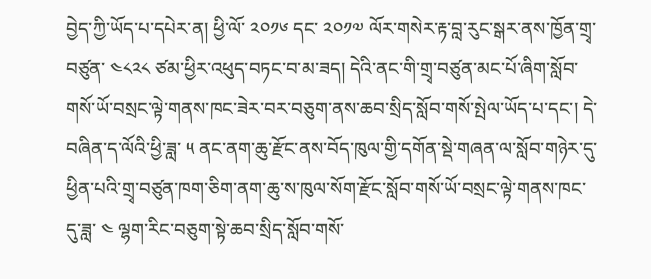བྱེད་ཀྱི་ཡོད་པ་དཔེར་ན། ཕྱི་ལོ་ ༢༠༡༦ དང་ ༢༠༡༧ ལོར་གསེར་རྟ་བླ་རུང་སྒར་ནས་ཁྱོན་གྲྭ་བཙུན་ ༤༨༢༨ ཙམ་ཕྱིར་འཕུད་བཏང་བ་མ་ཟད། དེའི་ནང་གི་གྲྭ་བཙུན་མང་པོ་ཞིག་སློབ་གསོ་ཡོ་བསྲང་ལྟེ་གནས་ཁང་ཟེར་བར་བཅུག་ནས་ཆབ་སྲིད་སློབ་གསོ་སྤེལ་ཡོད་པ་དང་། དེ་བཞིན་ད་ལོའི་ཕྱི་ཟླ་ ༥ ནང་ནག་ཆུ་རྫོང་ནས་བོད་ཁུལ་གྱི་དགོན་སྡེ་གཞན་ལ་སློབ་གཉེར་དུ་ཕྱིན་པའི་གྲྭ་བཙུན་ཁག་ཅིག་ནག་ཆུ་ས་ཁུལ་སོག་རྫོང་སློབ་གསོ་ཡོ་བསྲང་ལྟེ་གནས་ཁང་དུ་ཟླ་ ༤ ལྷག་རིང་བཅུག་སྟེ་ཆབ་སྲིད་སློབ་གསོ་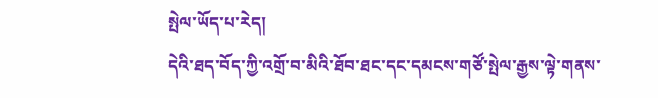སྤེལ་ཡོད་པ་རེད།
དེའི་ཐད་བོད་ཀྱི་འགྲོ་བ་མིའི་ཐོབ་ཐང་དང་དམངས་གཙོ་སྤེལ་རྒྱས་ལྟེ་གནས་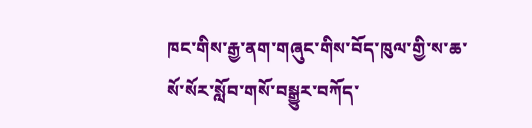ཁང་གིས་རྒྱ་ནག་གཞུང་གིས་བོད་ཁུལ་གྱི་ས་ཆ་སོ་སོར་སློབ་གསོ་བསྒྱུར་བཀོད་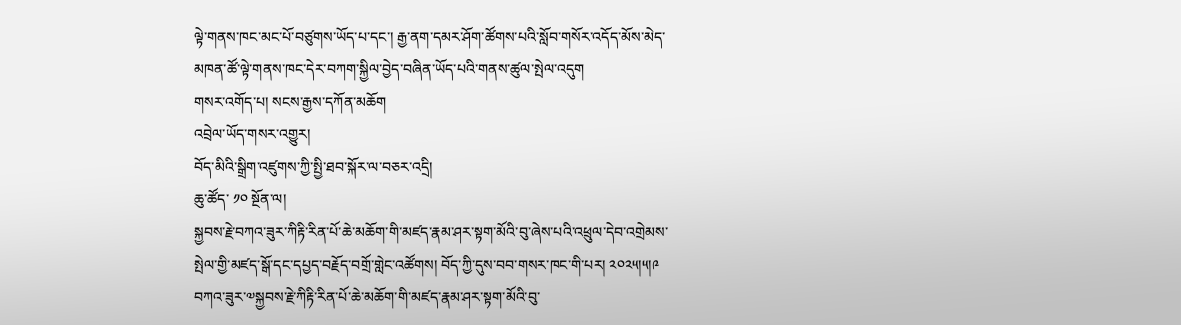ལྟེ་གནས་ཁང་མང་པོ་བཙུགས་ཡོད་པ་དང་། རྒྱ་ནག་དམར་ཤོག་ཚོགས་པའི་སློབ་གསོར་འདོད་མོས་མེད་མཁན་ཚོ་ལྟེ་གནས་ཁང་དེར་བཀག་སྐྱིལ་བྱེད་བཞིན་ཡོད་པའི་གནས་ཚུལ་སྤེལ་འདུག
གསར་འགོད་པ། སངས་རྒྱས་དཀོན་མཆོག
འབྲེལ་ཡོད་གསར་འགྱུར།
བོད་མིའི་སྒྲིག་འཛུགས་ཀྱི་སྤྱི་ཐབ་སྐོར་ལ་བཅར་འདྲི།
ཆུ་ཚོད་ ༡༠ སྔོན་ལ།
སྐྱབས་རྗེ་བཀའ་ཟུར་ཀིརྟི་རིན་པོ་ཆེ་མཆོག་གི་མཛད་རྣམ་ཤར་སྟག་མོའི་བུ་ཞེས་པའི་འཕྲུལ་དེབ་འགྲེམས་སྤེལ་གྱི་མཛད་སྒོ་དང་དཔྱད་བརྗོད་བགྲོ་གླེང་འཚོགས། བོད་ཀྱི་དུས་བབ་གསར་ཁང་གི་པར། ༢༠༢༥།༥།༩
བཀའ་ཟུར་༧སྐྱབས་རྗེ་ཀིརྟི་རིན་པོ་ཆེ་མཆོག་གི་མཛད་རྣམ་ཤར་སྟག་མོའི་བུ་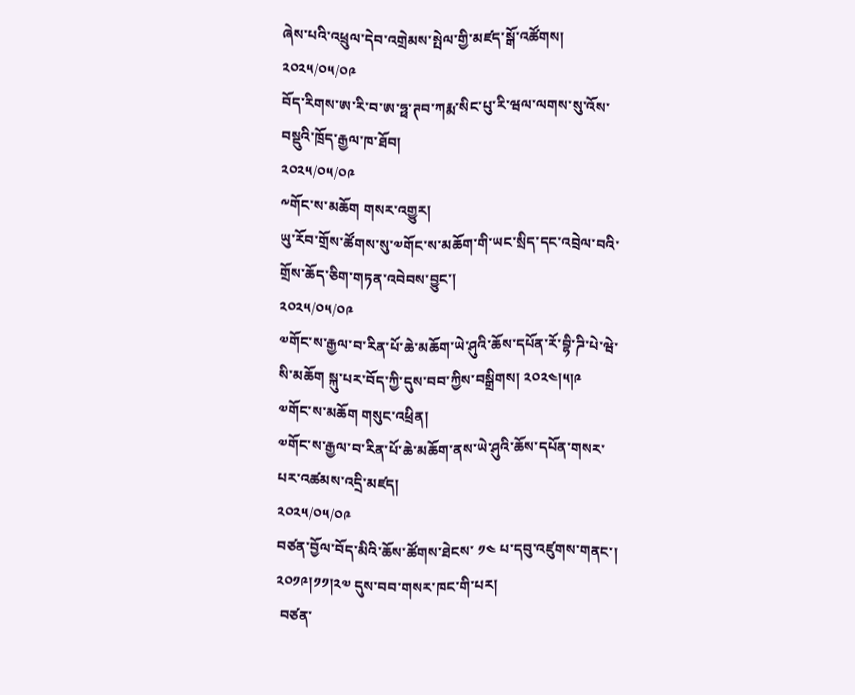ཞེས་པའི་འཕྲུལ་དེབ་འགྲེམས་སྤེལ་གྱི་མཛད་སྒོ་འཚོགས།
༢༠༢༥/༠༥/༠༩
བོད་རིགས་ཨ་རི་བ་ཨ་ཧྥ་ཊབ་ཀརྨ་སིང་པུ་རི་ཝལ་ལགས་སུ་འོས་བསྡུའི་ཁྲོད་རྒྱལ་ཁ་ཐོབ།
༢༠༢༥/༠༥/༠༩
༸གོང་ས་མཆོག གསར་འགྱུར།
ཡུ་རོབ་གྲོས་ཚོགས་སུ་༧གོང་ས་མཆོག་གི་ཡང་སྲིད་དང་འབྲེལ་བའི་གྲོས་ཆོད་ཅིག་གཏན་འབེབས་བྱུང་།
༢༠༢༥/༠༥/༠༩
༧གོང་ས་རྒྱལ་བ་རིན་པོ་ཆེ་མཆོག་ཡེ་ཤུའི་ཆོས་དཔོན་རོ་བྷི་ཌི་པེ་ཝེ་སི་མཆོག སྐུ་པར་བོད་ཀྱི་དུས་བབ་ཀྱིས་བསྒྲིགས། ༢༠༢༤།༥།༩
༧གོང་ས་མཆོག གསུང་འཕྲིན།
༧གོང་ས་རྒྱལ་བ་རིན་པོ་ཆེ་མཆོག་ནས་ཡེ་ཤུའི་ཆོས་དཔོན་གསར་པར་འཚམས་འདྲི་མཛད།
༢༠༢༥/༠༥/༠༩
བཙན་བྱོལ་བོད་མིའི་ཆོས་ཚོགས་ཐེངས་ ༡༤ པ་དབུ་འཛུགས་གནང་། ༢༠༡༩།༡༡།༢༧ དུས་བབ་གསར་ཁང་གི་པར།
 བཙན་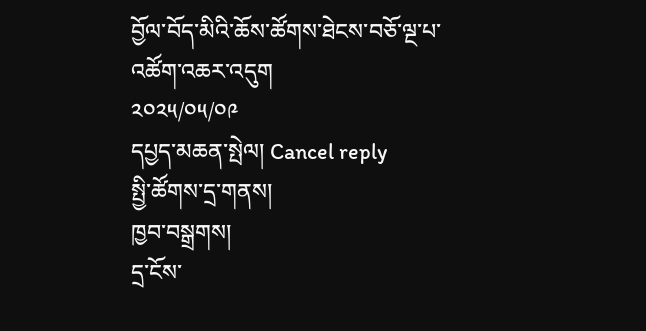བྱོལ་བོད་མིའི་ཆོས་ཚོགས་ཐེངས་བཅོ་ལྔ་པ་འཚོག་འཆར་འདུག
༢༠༢༥/༠༥/༠༩
དཔྱད་མཆན་སྤེལ། Cancel reply
སྤྱི་ཚོགས་དྲ་གནས།
ཁྱབ་བསྒྲགས།
དྲ་ངོས་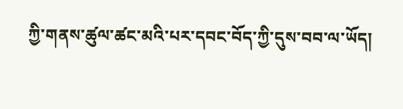ཀྱི་གནས་ཚུལ་ཚང་མའི་པར་དབང་བོད་ཀྱི་དུས་བབ་ལ་ཡོད།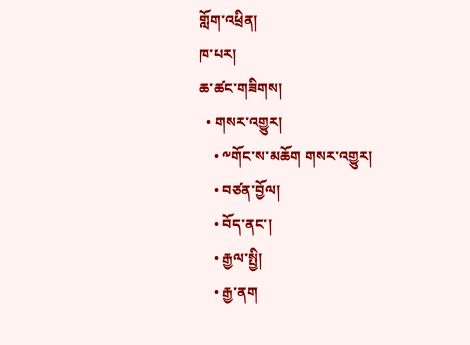གློག་འཕྲིན།
ཁ་པར།
ཆ་ཚང་གཟིགས།
  • གསར་འགྱུར།
    • ༸གོང་ས་མཆོག གསར་འགྱུར།
    • བཙན་བྱོལ།
    • བོད་ནང་།
    • རྒྱལ་སྤྱི།
    • རྒྱ་ནག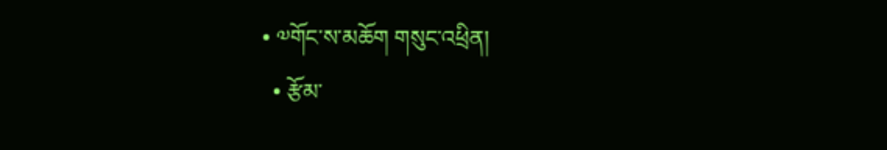• ༧གོང་ས་མཆོག གསུང་འཕྲིན།
  • རྩོམ་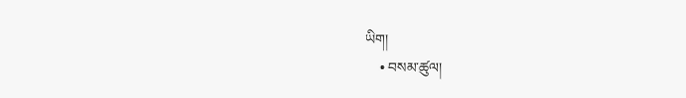ཡིག།
    • བསམ་ཚུལ།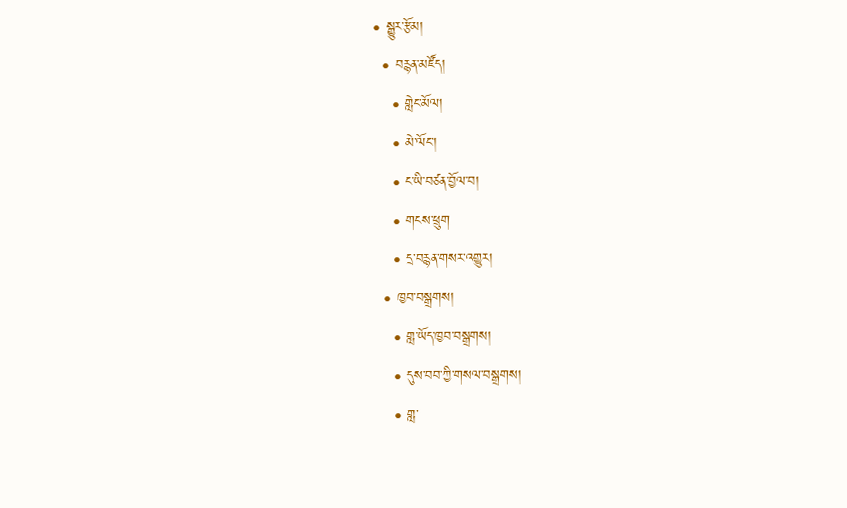• སྒྱུར་རྩོམ།
  • བརྙན་མཛོད།
    • གླེང་མོལ།
    • མེ་ལོང་།
    • ང་ཡི་བཙན་བྱོལ་བ།
    • གངས་ཕྲུག
    • དྲ་བརྙན་གསར་འགྱུར།
  • ཁྱབ་བསྒྲགས།
    • གླ་ཡོད་ཁྱབ་བསྒྲགས།
    • དུས་བབ་ཀྱི་གསལ་བསྒྲགས།
    • གླ་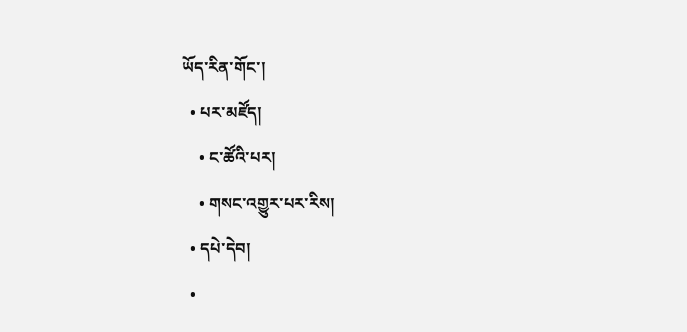ཡོད་རིན་གོང་།
  • པར་མཛོད།
    • ང་ཚོའི་པར།
    • གསང་འགྱུར་པར་རིས།
  • དཔེ་དེབ།
  •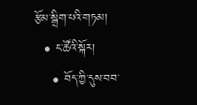རྩོམ་སྒྲིག་པའི་གཏམ།
  • ང་ཚོའི་སྐོར།
    • བོད་ཀྱི་དུས་བབ་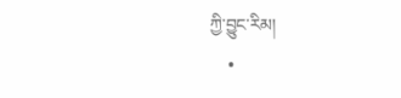ཀྱི་བྱུང་རིམ།
    •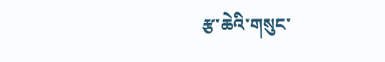རྩ་ཆེའི་གསུང་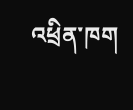འཕྲིན་ཁག